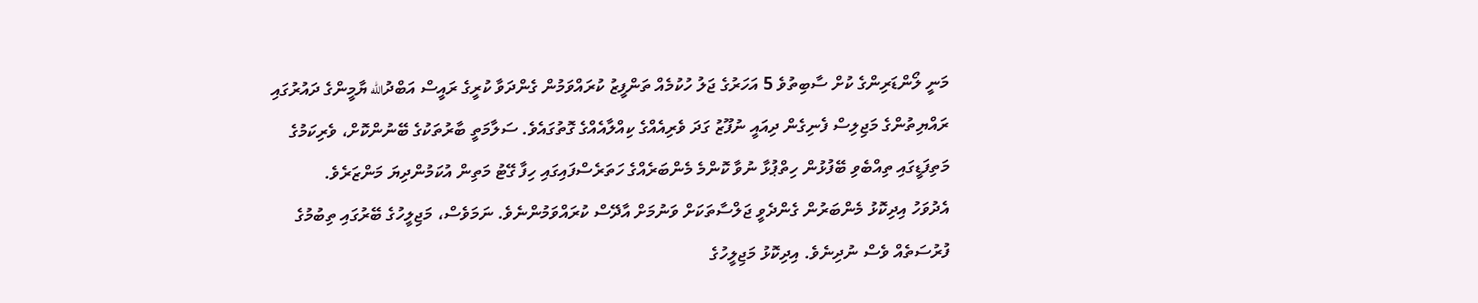މަނީ ލޯންޑަރިންގެ ކުށް ސާބިތުވެ 5 އަހަރުގެ ޖަލު ހުކުމެއް ތަންފީޒު ކުރައްވަމުން ގެންދަވާ ކުރީގެ ރައީސް އަބްދުالله ޔާމީންގެ ދައުރުގައި ރައްޔިތުންގެ މަޖިލިސް ފެނިގެން ދިއައީ ނުފޫޒު ގަދަ ވެރިއެއްގެ ކިއްލާއެއްގެ ގޮތުގައެވެ. ސަލާމަތީ ބާރުތަކުގެ ބޭނުންކޮށް، ވެރިކަމުގެ މަތިފަޑީގައި ތިއްބެވި ބޭފުޅުން ހިތްޕުޅާ ނުވާ ކޮންމެ މެންބަރެއްގެ ހަތަރެސްފައިގައި ހިފާ ގޭޓު މަތިން އުކަމުންދިޔަ މަންޒަރެވެ.
އެދުވަހު އިދިކޮޅު މެންބަރުން ގެންދެވީ ޖަލްސާތަކަށް ވަނުމަށް އާދޭސް ކުރައްވަމުންނެވެ. ނަމަވެސް، މަޖިލީހުގެ ބޭރުގައި ތިބުމުގެ ފުރުސަތެއް ވެސް ނުދިނެވެ. އިދިކޮޅު މަޖިލީހުގެ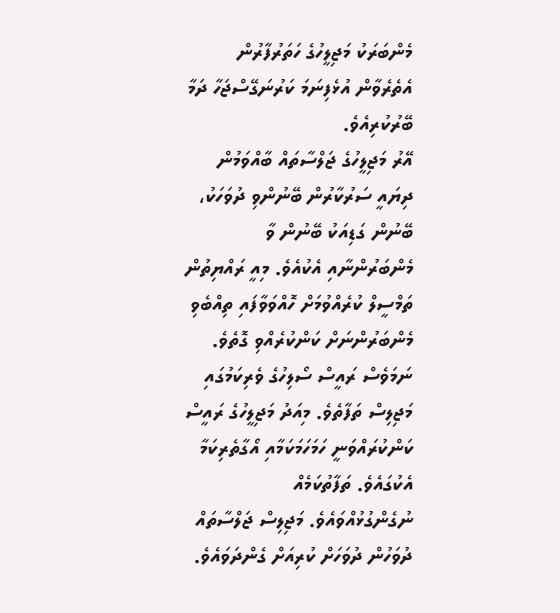މެންބަރަކު މަޖިލީހުގެ ހަތަރުފާރުން އެތެރެވާން އުޅެފިނަމަ ކަރުނަގޭސްޖަހާ ދަމާ ބޭރުކުރިއެވެ.
އޭރު މަޖިލީހުގެ ޖަލްސާތައް ބާއްވަމުން ދިޔައީ ސަރުކާރުން ބޭނުންވި ދުވަހަކު، ބޭނުން ގަޑިއަކު ބޭނުން ވާ މެންބަރުންނާއި އެކުއެވެ. މިއީ ރައްޔިތުން ތަމްސީލް ކުރެއްވުމަށް ހޮއްވަވާފައި ތިއްބެވި މެންބަރުންނަށް ކަންކުރެއްވި ގޮތެވެ.
ނަމަވެސް ރައީސް ސޯލިހުގެ ވެރިކަމުގައި މަޖިލިސް ތަފާތެވެ. މިއަދު މަޖިލީހުގެ ރައީސް ކަންކުރައްވަނީ ހަމަހަމަކަމާއި އޯގާތެރިކަމާ އެކުގައެވެ. ތަފާތުކަމެއް ނުގެންގުޅުއްވައެވެ. މަޖިލިސް ޖަލްސާތައް ދުވަހުން ދުވަހަށް ކުރިއަށް ގެންދަވައެވެ.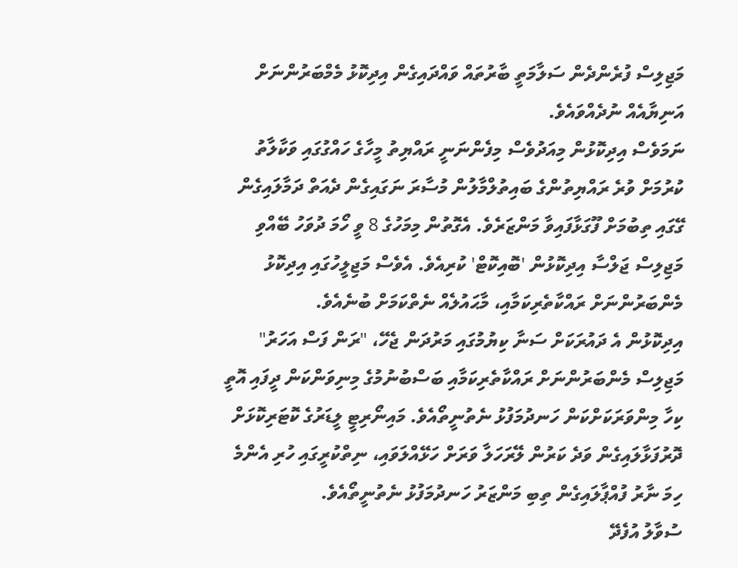މަޖިލިސް ފުރެންދެން ސަލާމަތީ ބާރުތައް ވައްދައިގެން އިދިކޮޅު މެމްބަރުންނަށް އަނިޔާއެއް ނުދެއްވައެވެ.
ނަމަވެސް އިދިކޮޅުން މިއަދުވެސް މިފެންނަނީ ރައްޔިތު މީހާގެ ހައްގުގައި ވަކާލާތު ކުރުމަށް ވުރެ ރައްޔިތުންގެ ބައިތުލްމާލުން މުސާރަ ނަގައިގެން ދެއަތް ދަމާލައިގެން ގޭގައި ތިބުމަށް ފޫގަޅާފައިވާ މަންޒަރެވެ. އެގޮތުން މިމަހުގެ 8 ވީ ހޯމަ ދުވަހު ބޭއްވި މަޖިލިސް ޖަލްސާ އިދިކޮޅުން 'ބޮއިކޮޓް' ކުރިއެވެ. އެވެސް މަޖިލީހުގައި އިދިކޮޅު މެންބަރުންނަށް ރައްކާތެރިކަމާއި، މާޙައުލެއް ނެތްކަމަށް ބުނެއެވެ.
އިދިކޮޅުން އެ ދައުރަކަށް ސަނާ ކިޔުމުގައި މަރުދަން ޖެހޭ، "ރަން ފަސް އަހަރު" މަޖިލިސް މެންބަރުންނަށް ރައްކާތެރިކަމާއި ބަސްބުނުމުގެ މިނިވަންކަން ދީފައި އޮތީ ކިހާ މިންވަރަކަށްކަން ހަނދުމަފުޅު ނެތުނީތޯއެވެ. މައިނޯރިޓީ ލީޑަރުގެ ކޮޓަރިކޮޅަށް ދޮރުފަޅާލައިގެން ވަދެ ކަރުން ލޭރަހަލާ ވަރަށް ހަޅޭއްލަވައި، ނިތްކުރީގައި ހުރި އެންމެ ހިމަ ނާރު ފުއްޕާލައިގެން ތިބި މަންޒަރު ހަނދުމަފުޅު ނެތުނީތޯއެވެ.
ސުވާލު އުފެދޭ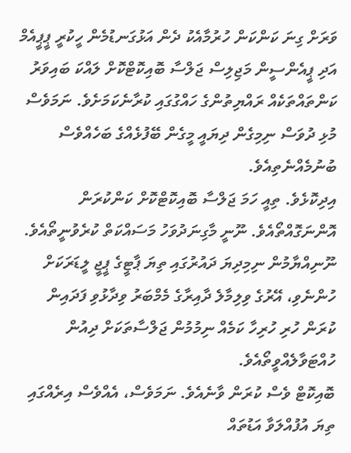ވަރަށް ގިނަ ކަންކަން ހުރުމާއެކު ދެން އަޅުގަނޑުމެން ހީކުރީ ޕީޕީއެމް އަދި ޕީއެންސީން މަޖިލިސް ޖަލްސާ ބޮއިކޮޓްކޮށް ލައްކަ ބައިވަރު ކަންތައްތަކެއް ރައްޔިތުންގެ ހައްގުގައި ކުރާނެކަމަށެވެ. ނަމަވެސް މުޅި ދުވަސް ނިމިގެން ދިޔައީ މީގެން ބޭފުޅެއްގެ ބަހެއްވެސް ބުނުމެއްނެތިއެވެ.
އިދިކޮޅެވެ. ތިއީ ހަމަ ޖަލްސާ ބޮއިކޮޓްކޮށް ކަންކުރަން އޮންނަގޮއްތޯއެވެ. ނޫނީ މާގިނަދުވަހު މަސައްކަތް ކުރެވުނީތޯއެވެ. ނޫނިއްޔާމުން ނިމިދިޔަ ދައުރުގައި ތިޔަ ޕާޓީގެ ޕީޖީ ލީޑަރަކަށް ހުންނެވި، އޭރުގެ ވިލިމާލެ ދާއިރާގެ މެމްބަރު ވިދާޅުވި ފަދައިން ކުރަން ހުރި ހުރިހާ ކަމެއް ނިމުމުން ޖަލްސާތަކަށް ދިއުން ހުއްޓަވާލެއްވީތޯއެވެ.
ބޮއިކޮޓް ވެސް ކުރަން ވާނެއެވެ. ނަމަވެސް، އެއްވެސް އިރެއްގައި ތިޔަ އުފުއްލަވާ އަޑުތައް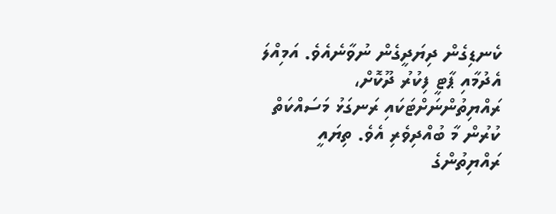ކެނޑިގެން ދިޔަދީގެން ނުވާނެއެވެ. އަމިއްލަ އެދުމާއި ޕާޓީ ފިކުރު ދޫކޮށް، ރައްޔިތުންނަށްޓަކައި ރަނގަޅު މަސައްކަތް ކުރުން މާ ބުއްދިވެރި އެވެ. ތިޔައީ ރައްޔިތުންގެ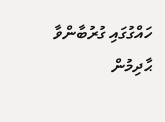ހައްގުގައި ގުރުބާންވާ ޙާދިމުން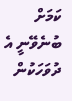ކަމަށް ބުނެވޭނީ އެ ދުވަހަކުން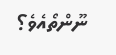ނޫންތޯއެވެ؟